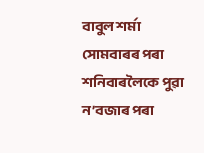বাবুল শৰ্মা
সোমবাৰৰ পৰা শনিবাৰলৈকে পুৱা ন’বজাৰ পৰা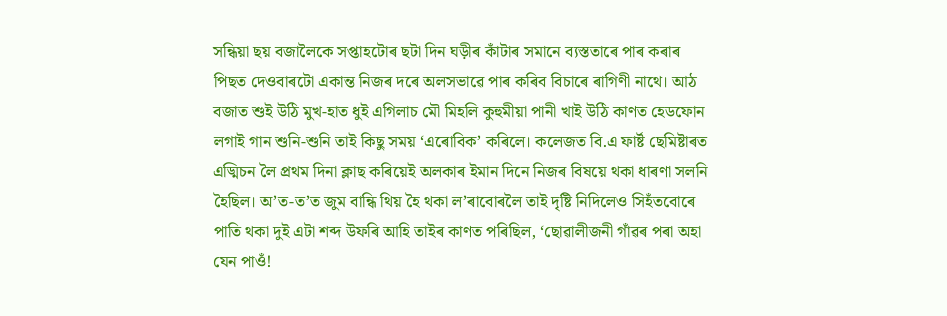সন্ধিয়া ছয় বজালৈকে সপ্তাহটোৰ ছটা দিন ঘড়ীৰ কাঁটাৰ সমানে ব্যস্ততাৰে পাৰ কৰাৰ পিছত দেওবাৰটো একান্ত নিজৰ দৰে অলসভাৱে পাৰ কৰিব বিচাৰে ৰাগিণী নাথে। আঠ বজাত শুই উঠি মুখ-হাত ধুই এগিলাচ মৌ মিহলি কুহুমীয়া পানী খাই উঠি কাণত হেডফোন লগাই গান শুনি-শুনি তাই কিছু সময় ‘এৰোবিক’ কৰিলে। কলেজত বি.এ ফাৰ্ষ্ট ছেমিষ্টাৰত এড্মিচন লৈ প্ৰথম দিনা ক্লাছ কৰিয়েই অলকাৰ ইমান দিনে নিজৰ বিষয়ে থকা ধাৰণা সলনি হৈছিল। অ’ত-ত’ত জুম বান্ধি থিয় হৈ থকা ল’ৰাবোৰলৈ তাই দৃষ্টি নিদিলেও সিহঁতবোৰে পাতি থকা দুই এটা শব্দ উফৰি আহি তাইৰ কাণত পৰিছিল, ‘ছোৱালীজনী গাঁৱৰ পৰা অহা যেন পাওঁ!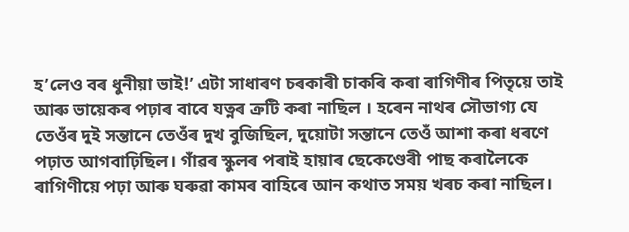হ’লেও বৰ ধুনীয়া ভাই!’ এটা সাধাৰণ চৰকাৰী চাকৰি কৰা ৰাগিণীৰ পিতৃয়ে তাই আৰু ভায়েকৰ পঢ়াৰ বাবে যত্নৰ ক্ৰটি কৰা নাছিল । হৰেন নাথৰ সৌভাগ্য যে তেওঁৰ দুই সন্তানে তেওঁৰ দুখ বুজিছিল, দুয়োটা সন্তানে তেওঁ আশা কৰা ধৰণে পঢ়াত আগবাঢ়িছিল। গাঁৱৰ স্কুলৰ পৰাই হায়াৰ ছেকেণ্ডেৰী পাছ কৰালৈকে ৰাগিণীয়ে পঢ়া আৰু ঘৰুৱা কামৰ বাহিৰে আন কথাত সময় খৰচ কৰা নাছিল।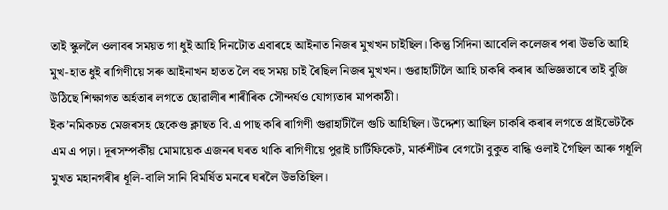তাই স্কুললৈ ওলাবৰ সময়ত গা ধুই আহি দিনটোত এবাৰহে আইনাত নিজৰ মুখখন চাইছিল। কিন্তু সিদিনা আবেলি কলেজৰ পৰা উভতি আহি মুখ-হাত ধুই ৰাগিণীয়ে সৰু আইনাখন হাতত লৈ বহু সময় চাই ৰৈছিল নিজৰ মুখখন। গুৱাহাটীলৈ আহি চাকৰি কৰাৰ অভিজ্ঞতাৰে তাই বুজি উঠিছে শিক্ষাগত অৰ্হতাৰ লগতে ছোৱালীৰ শাৰীৰিক সৌন্দর্যও যোগ্যতাৰ মাপকাঠী।
ইক’নমিকচত মেজৰসহ ছেকেণ্ড ক্লাছত বি.এ পাছ কৰি ৰাগিণী গুৱাহাটীলৈ গুচি আহিছিল। উদ্দেশ্য আছিল চাকৰি কৰাৰ লগতে প্রাইভেটকৈ এম এ পঢ়া। দূৰসম্পৰ্কীয় মোমায়েক এজনৰ ঘৰত থাকি ৰাগিণীয়ে পুৱাই চাৰ্টিফিকেট, মার্কশীটৰ বেগটো বুকুত বান্ধি ওলাই গৈছিল আৰু গধূলি মুখত মহানগৰীৰ ধূলি-বালি সানি বিমৰ্ষিত মনৰে ঘৰলৈ উভতিছিল।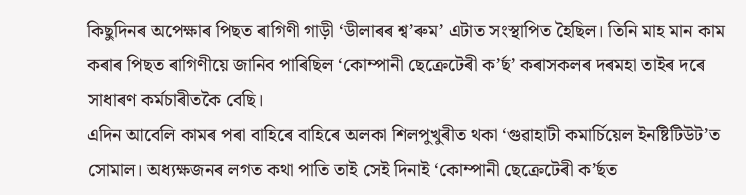কিছুদিনৰ অপেক্ষাৰ পিছত ৰাগিণী গাড়ী ‘ডীলাৰৰ শ্ব’ৰুম’ এটাত সংস্থাপিত হৈছিল। তিনি মাহ মান কাম কৰাৰ পিছত ৰাগিণীয়ে জানিব পাৰিছিল ‘কোম্পানী ছেক্রেটেৰী ক’ৰ্ছ’ কৰাসকলৰ দৰমহা তাইৰ দৰে সাধাৰণ কৰ্মচাৰীতকৈ বেছি।
এদিন আবেলি কামৰ পৰা বাহিৰে বাহিৰে অলকা শিলপুখুৰীত থকা ‘গুৱাহাটী কমার্চিয়েল ইনষ্টিটিউট’ত সোমাল। অধ্যক্ষজনৰ লগত কথা পাতি তাই সেই দিনাই ‘কোম্পানী ছেক্রেটেৰী ক’ৰ্ছত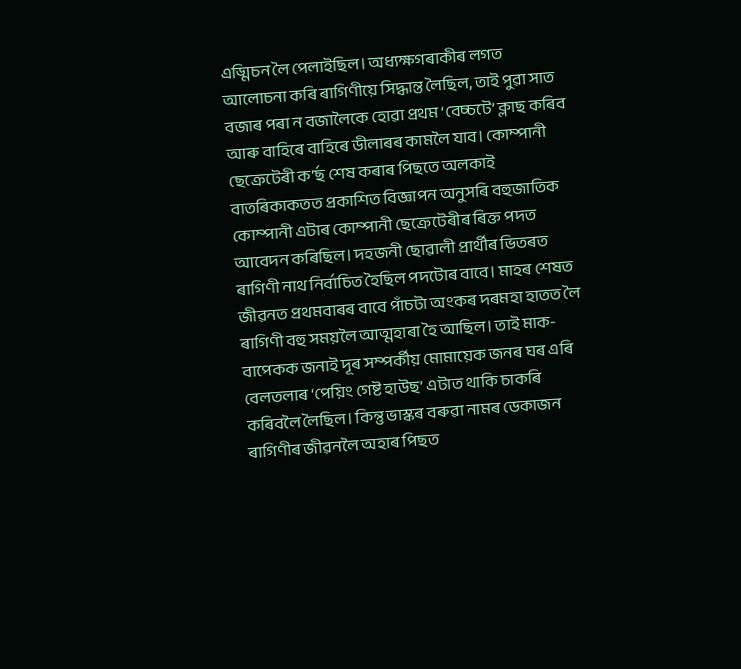এড্মিচন লৈ পেলাইছিল। অধ্যক্ষগৰাকীৰ লগত আলোচনা কৰি ৰাগিণীয়ে সিদ্ধান্ত লৈছিল, তাই পুৱা সাত বজাৰ পৰা ন বজালৈকে হোৱা প্রথম ‘বেচ্চটে’ ক্লাছ কৰিব আৰু বাহিৰে বাহিৰে ডীলাৰৰ কামলৈ যাব। কোম্পানী ছেক্রেটেৰী ক’ৰ্ছ শেষ কৰাৰ পিছতে অলকাই বাতৰিকাকতত প্রকাশিত বিজ্ঞাপন অনুসৰি বহুজাতিক কোম্পানী এটাৰ কোম্পানী ছেক্রেটেৰীৰ ৰিক্ত পদত আবেদন কৰিছিল। দহজনী ছোৱালী প্ৰাৰ্থীৰ ভিতৰত ৰাগিণী নাথ নিৰ্বাচিত হৈছিল পদটোৰ বাবে। মাহৰ শেষত জীৱনত প্ৰথমবাৰৰ বাবে পাঁচটা অংকৰ দৰমহা হাতত লৈ ৰাগিণী বহু সময়লৈ আত্মহাৰা হৈ আছিল। তাই মাক- বাপেকক জনাই দূৰ সম্পৰ্কীয় মোমায়েক জনৰ ঘৰ এৰি বেলতলাৰ ‘পেয়িং গেষ্ট হাউছ’ এটাত থাকি চাকৰি কৰিবলৈ লৈছিল। কিন্তু ভাস্কৰ বৰুৱা নামৰ ডেকাজন ৰাগিণীৰ জীৱনলৈ অহাৰ পিছত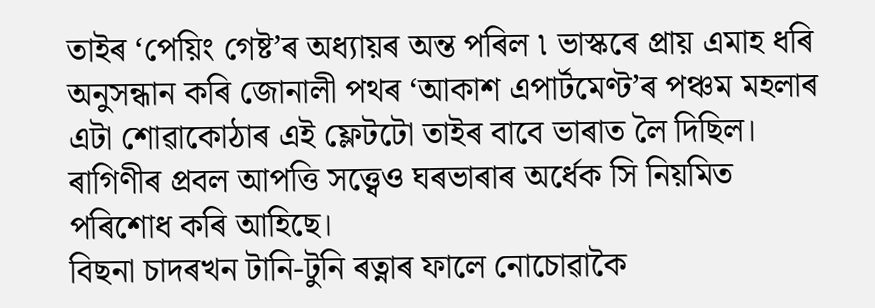তাইৰ ‘পেয়িং গেষ্ট’ৰ অধ্যায়ৰ অন্ত পৰিল ৷ ভাস্কৰে প্ৰায় এমাহ ধৰি অনুসন্ধান কৰি জোনালী পথৰ ‘আকাশ এপার্টমেণ্ট’ৰ পঞ্চম মহলাৰ এটা শোৱাকোঠাৰ এই ফ্লেটটো তাইৰ বাবে ভাৰাত লৈ দিছিল। ৰাগিণীৰ প্ৰবল আপত্তি সত্ত্বেও ঘৰভাৰাৰ অর্ধেক সি নিয়মিত পৰিশোধ কৰি আহিছে।
বিছনা চাদৰখন টানি-টুনি ৰত্নাৰ ফালে নোচোৱাকৈ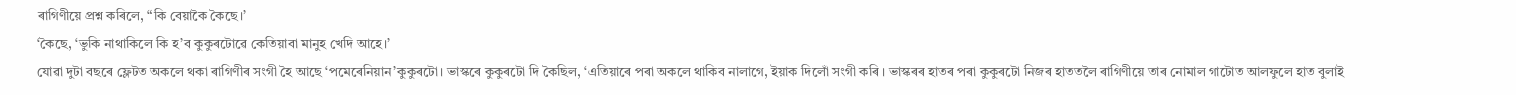ৰাগিণীয়ে প্রশ্ন কৰিলে, “কি বেয়াকৈ কৈছে।’
‘কৈছে, ‘ভুকি নাথাকিলে কি হ’ব কুকুৰটোৱে কেতিয়াবা মানুহ খেদি আহে।’
যোৱা দুটা বছৰে ফ্লেটত অকলে থকা ৰাগিণীৰ সংগী হৈ আছে ‘পমেৰেনিয়ান’কুকুৰটো। ভাস্কৰে কুকুৰটো দি কৈছিল, ‘এতিয়াৰে পৰা অকলে থাকিব নালাগে, ইয়াক দিলোঁ সংগী কৰি । ভাস্কৰৰ হাতৰ পৰা কুকুৰটো নিজৰ হাততলৈ ৰাগিণীয়ে তাৰ নোমাল গাটোত আলফুলে হাত বুলাই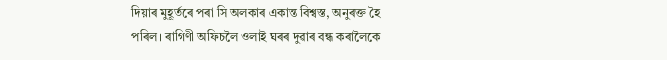দিয়াৰ মুহূৰ্তৰে পৰা সি অলকাৰ একান্ত বিশ্বস্ত, অনুৰক্ত হৈ পৰিল। ৰাগিণী অফিচলৈ ওলাই ঘৰৰ দুৱাৰ বন্ধ কৰালৈকে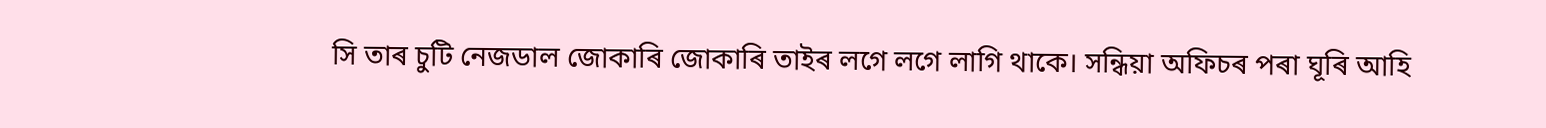সি তাৰ চুটি নেজডাল জোকাৰি জোকাৰি তাইৰ লগে লগে লাগি থাকে। সন্ধিয়া অফিচৰ পৰা ঘূৰি আহি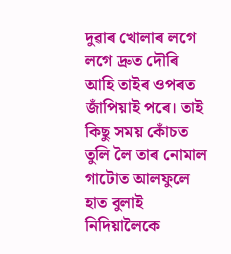দুৱাৰ খোলাৰ লগে লগে দ্ৰুত দৌৰি আহি তাইৰ ওপৰত জাঁপিয়াই পৰে। তাই কিছু সময় কোঁচত তুলি লৈ তাৰ নোমাল গাটোত আলফুলে হাত বুলাই নিদিয়ালৈকে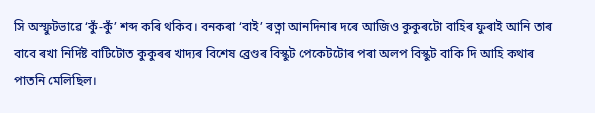সি অস্ফুটভাৱে ‘কুঁ-কুঁ’ শব্দ কৰি থকিব। বনকৰা ‘বাই’ ৰত্না আনদিনাৰ দৰে আজিও কুকুৰটো বাহিৰ ফুৰাই আনি তাৰ বাবে ৰখা নির্দিষ্ট বাটিটোত কুকুৰৰ খাদ্যৰ বিশেষ ব্ৰেণ্ডৰ বিস্কুট পেকেটটোৰ পৰা অলপ বিস্কুট বাকি দি আহি কথাৰ পাতনি মেলিছিল।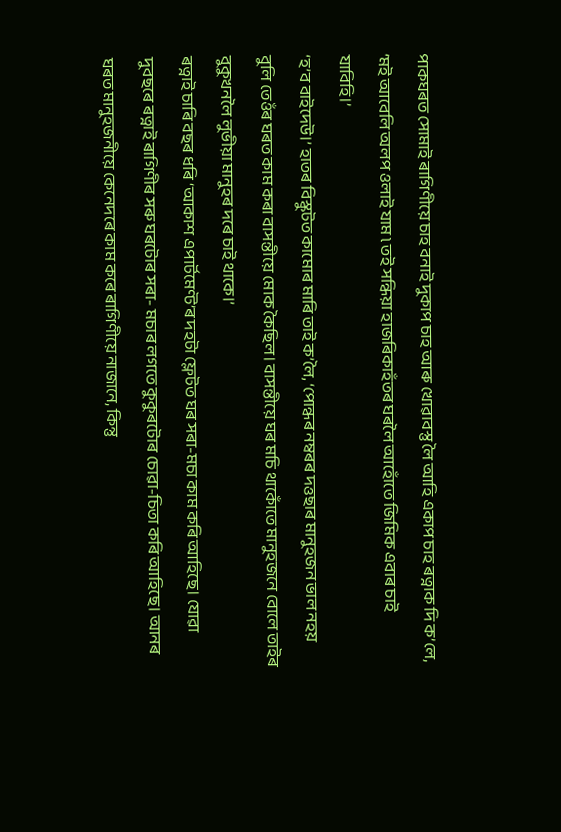পাকঘৰত সোমাই ৰাগিণীয়ে চাহ বনাই দুকাপ চাহ আৰু খোৱাবস্তু লৈ আহি একাপ চাহ ৰত্নাক দি ক’লে, ‘মই আবেলি অলপ ওলাই যাম ৷ তই সন্ধিয়া হাজৰিকাহঁতৰ ঘৰলৈ আহোঁতে জিমিক এবাৰ চাই যাবিহি।’
‘হ’ব বাইদেউ।’ হাতৰ বিস্কুটত কামোৰ মাৰি তাই ক’লৈ, ‘পোন্ধৰ নম্বৰৰ দত্তছাৰ মানুহজন ভাল নহয় বুলি তেওঁৰ ঘৰত কাম কৰা বাসন্তীয়ে মোক কৈছিল। বাসন্তীয়ে ঘৰ মচি থাকোঁতে মানুহজনে বোলে তাইৰ বুকুখনলৈ লুভীয়া মানুহৰ দৰে চাই থাকে।’
ৰত্নাই চাৰি বছৰ ধৰি ‘আকাশ এপার্টমেণ্ট’ৰ দহটা ফ্লেটত ঘৰ সৰা-মচা কাম কৰি আহিছে। যোৱা দুবছৰে ৰত্নাই ৰাগিণীৰ সৰু ঘৰটোৰ সৰা- মচাৰ লগতে কুকুৰটোৰ চোৱা-চিতা কৰি আহিছে। আনৰ ঘৰত মানুহজনীয়ে কেনেদৰে কাম কৰে ৰাগিণীয়ে নাজানে, কিন্তু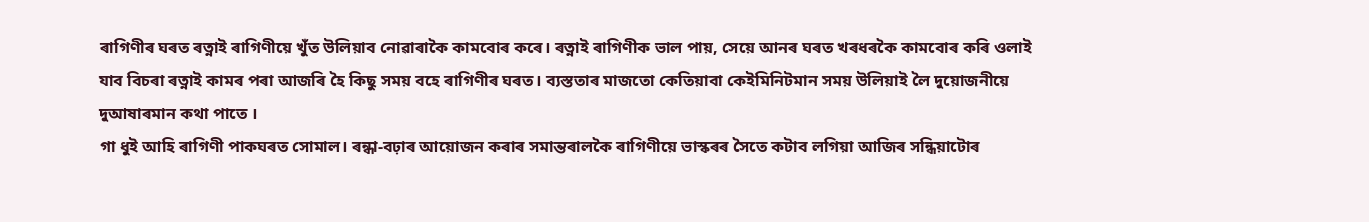ৰাগিণীৰ ঘৰত ৰত্নাই ৰাগিণীয়ে খুঁত উলিয়াব নোৱাৰাকৈ কামবোৰ কৰে। ৰত্নাই ৰাগিণীক ভাল পায়, সেয়ে আনৰ ঘৰত খৰধৰকৈ কামবোৰ কৰি ওলাই যাব বিচৰা ৰত্নাই কামৰ পৰা আজৰি হৈ কিছু সময় বহে ৰাগিণীৰ ঘৰত। ব্যস্ততাৰ মাজতো কেতিয়াবা কেইমিনিটমান সময় উলিয়াই লৈ দুয়োজনীয়ে দুআষাৰমান কথা পাতে ।
গা ধুই আহি ৰাগিণী পাকঘৰত সোমাল। ৰন্ধা-বঢ়াৰ আয়োজন কৰাৰ সমান্তৰালকৈ ৰাগিণীয়ে ভাস্কৰৰ সৈতে কটাব লগিয়া আজিৰ সন্ধিয়াটোৰ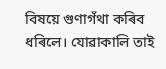বিষয়ে গুণাগঁথা কৰিব ধৰিলে। যোৱাকালি তাই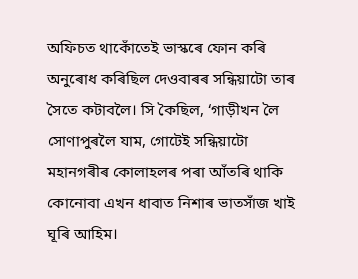অফিচত থাকোঁতেই ভাস্কৰে ফোন কৰি অনুৰোধ কৰিছিল দেওবাৰৰ সন্ধিয়াটো তাৰ সৈতে কটাবলৈ। সি কৈছিল, ‘গাড়ীখন লৈ সোণাপুৰলৈ যাম, গোটেই সন্ধিয়াটো মহানগৰীৰ কোলাহলৰ পৰা আঁতৰি থাকি কোনোবা এখন ধাবাত নিশাৰ ভাতসাঁজ খাই ঘূৰি আহিম।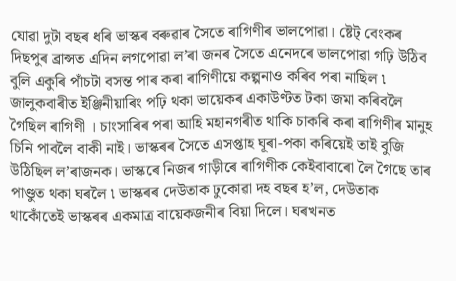যোৱা দুটা বছৰ ধৰি ভাস্কৰ বৰুৱাৰ সৈতে ৰাগিণীৰ ভালপোৱা। ষ্টেট্ বেংকৰ দিছপুৰ ব্ৰান্সত এদিন লগপোৱা ল’ৰা জনৰ সৈতে এনেদৰে ভালপোৱা গঢ়ি উঠিব বুলি একুৰি পাঁচটা বসন্ত পাৰ কৰা ৰাগিণীয়ে কল্পনাও কৰিব পৰা নাছিল ৷ জালুকবাৰীত ইঞ্জিনীয়াৰিং পঢ়ি থকা ভায়েকৰ একাউণ্টত টকা জমা কৰিবলৈ গৈছিল ৰাগিণী । চাংসাৰিৰ পৰা আহি মহানগৰীত থাকি চাকৰি কৰা ৰাগিণীৰ মানুহ চিনি পাবলৈ বাকী নাই। ভাস্কৰৰ সৈতে এসপ্তাহ ঘূৰা-পকা কৰিয়েই তাই বুজি উঠিছিল ল’ৰাজনক। ভাস্কৰে নিজৰ গাড়ীৰে ৰাগিণীক কেইবাবাৰো লৈ গৈছে তাৰ পাণ্ডুত থকা ঘৰলৈ ৷ ভাস্কৰৰ দেউতাক ঢুকোৱা দহ বছৰ হ’ল, দেউতাক থাকোঁতেই ভাস্কৰৰ একমাত্র বায়েকজনীৰ বিয়া দিলে। ঘৰখনত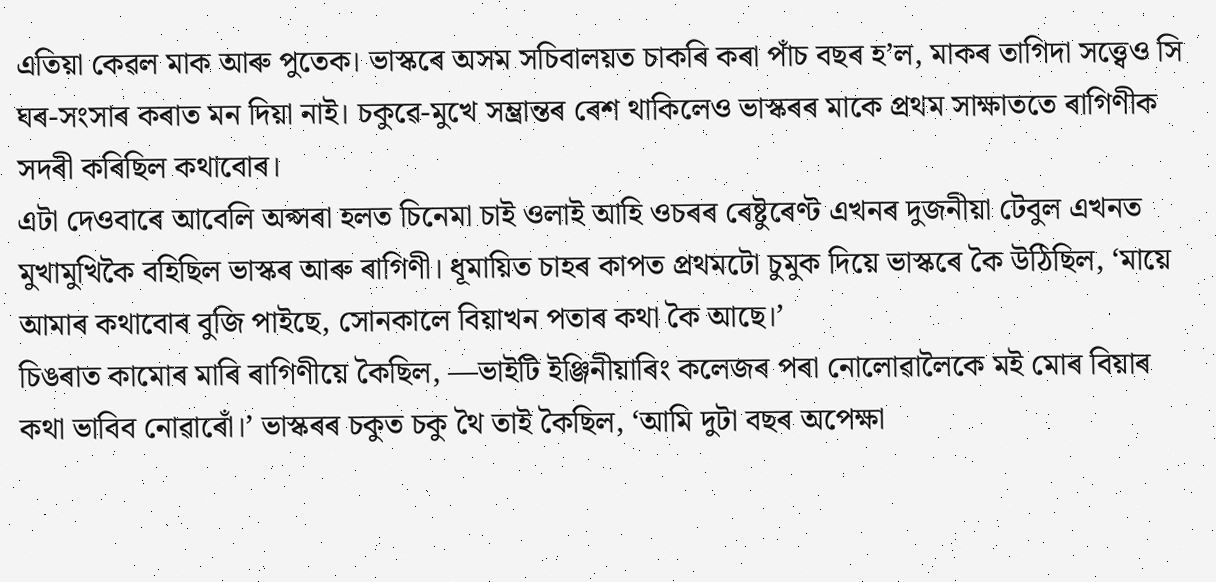এতিয়া কেৱল মাক আৰু পুতেক। ভাস্কৰে অসম সচিবালয়ত চাকৰি কৰা পাঁচ বছৰ হ’ল, মাকৰ তাগিদা সত্ত্বেও সি ঘৰ-সংসাৰ কৰাত মন দিয়া নাই। চকুৱে-মুখে সম্ভ্ৰান্তৰ ৰেশ থাকিলেও ভাস্কৰৰ মাকে প্রথম সাক্ষাততে ৰাগিণীক সদৰী কৰিছিল কথাবোৰ।
এটা দেওবাৰে আবেলি অপ্সৰা হলত চিনেমা চাই ওলাই আহি ওচৰৰ ৰেষ্টুৰেণ্ট এখনৰ দুজনীয়া টেবুল এখনত মুখামুখিকৈ বহিছিল ভাস্কৰ আৰু ৰাগিণী। ধূমায়িত চাহৰ কাপত প্ৰথমটো চুমুক দিয়ে ভাস্কৰে কৈ উঠিছিল, ‘মায়ে আমাৰ কথাবোৰ বুজি পাইছে, সোনকালে বিয়াখন পতাৰ কথা কৈ আছে।’
চিঙৰাত কামোৰ মাৰি ৰাগিণীয়ে কৈছিল, —ভাইটি ইঞ্জিনীয়াৰিং কলেজৰ পৰা নোলোৱালৈকে মই মোৰ বিয়াৰ কথা ভাবিব নোৱাৰোঁ।’ ভাস্কৰৰ চকুত চকু থৈ তাই কৈছিল, ‘আমি দুটা বছৰ অপেক্ষা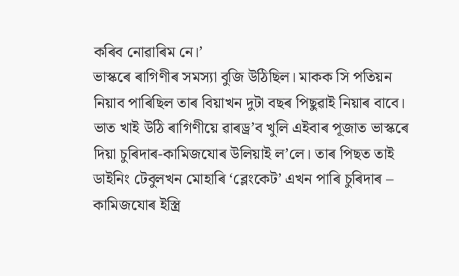কৰিব নোৱাৰিম নে।’
ভাস্কৰে ৰাগিণীৰ সমস্যা বুজি উঠিছিল। মাকক সি পতিয়ন নিয়াব পাৰিছিল তাৰ বিয়াখন দুটা বছৰ পিছুৱাই নিয়াৰ বাবে।
ভাত খাই উঠি ৰাগিণীয়ে ৱাৰড্ৰ’ব খুলি এইবাৰ পূজাত ভাস্কৰে দিয়া চুৰিদাৰ-কামিজযোৰ উলিয়াই ল’লে। তাৰ পিছত তাই ডাইনিং টেবুলখন মোহাৰি ‘ব্লেংকেট’ এখন পাৰি চুৰিদাৰ – কামিজযোৰ ইস্ত্ৰি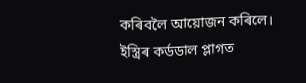কৰিবলৈ আয়োজন কৰিলে। ইস্ত্ৰিৰ কৰ্ডডাল প্লাগত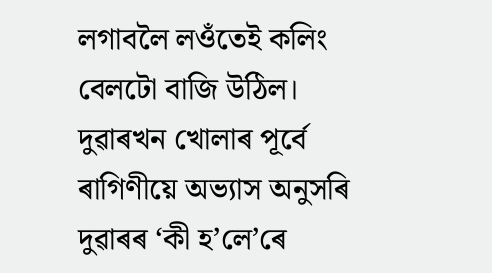লগাবলৈ লওঁতেই কলিং বেলটো বাজি উঠিল। দুৱাৰখন খোলাৰ পূৰ্বে ৰাগিণীয়ে অভ্যাস অনুসৰি দুৱাৰৰ ‘কী হ’লে’ৰে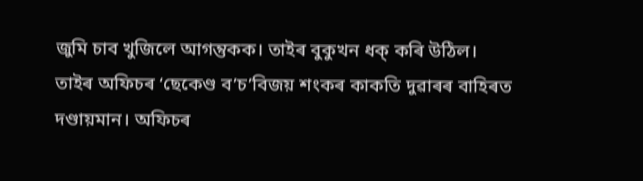জুমি চাব খুজিলে আগন্তুকক। তাইৰ বুকুখন ধক্ কৰি উঠিল। তাইৰ অফিচৰ ‘ছেকেণ্ড ব’চ’বিজয় শংকৰ কাকতি দুৱাৰৰ বাহিৰত দণ্ডায়মান। অফিচৰ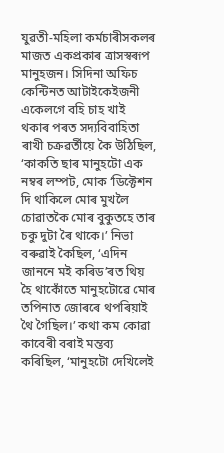যুৱতী-মহিলা কৰ্মচাৰীসকলৰ মাজত একপ্ৰকাৰ ত্রাসস্বৰূপ মানুহজন। সিদিনা অফিচ কেন্টিনত আটাইকেইজনী একেলগে বহি চাহ খাই থকাৰ পৰত সদ্যবিবাহিতা ৰাখী চক্ৰৱৰ্তীয়ে কৈ উঠিছিল, ‘কাকতি ছাৰ মানুহটো এক নম্বৰ লম্পট, মোক ‘ডিক্টেশন দি থাকিলে মোৰ মুখলৈ চোৱাতকৈ মোৰ বুকুতহে তাৰ চকু দুটা ৰৈ থাকে।’ নিভা বৰুৱাই কৈছিল, ‘এদিন জাননে মই কৰিড’ৰত থিয় হৈ থাকোঁতে মানুহটোৱে মোৰ তপিনাত জোৰৰে থপৰিয়াই থৈ গৈছিল।’ কথা কম কোৱা কাবেৰী বৰাই মন্তব্য কৰিছিল, ‘মানুহটো দেখিলেই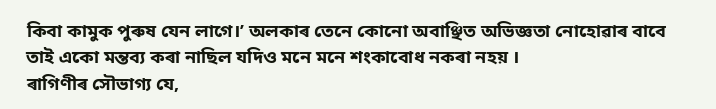কিবা কামুক পুৰুষ যেন লাগে।’ অলকাৰ তেনে কোনো অবাঞ্ছিত অভিজ্ঞতা নোহোৱাৰ বাবে তাই একো মন্তব্য কৰা নাছিল যদিও মনে মনে শংকাবোধ নকৰা নহয় ।
ৰাগিণীৰ সৌভাগ্য যে,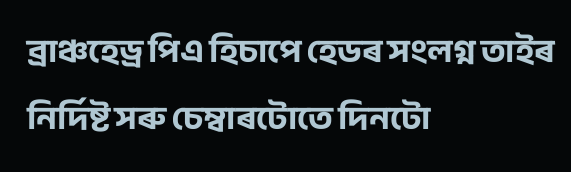ব্রাঞ্চহেড্ৰ পিএ হিচাপে হেডৰ সংলগ্ন তাইৰ নিৰ্দিষ্ট সৰু চেম্বাৰটোতে দিনটো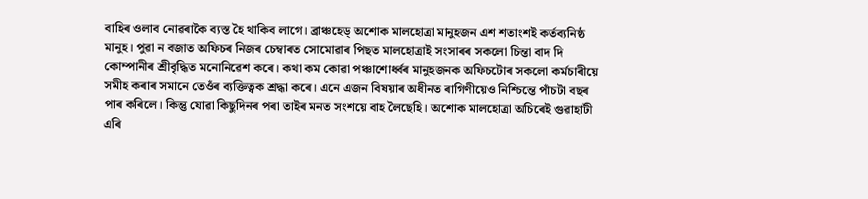বাহিৰ ওলাব নোৱৰাকৈ ব্যস্ত হৈ থাকিব লাগে। ব্ৰাঞ্চহেড্ অশোক মালহোত্রা মানুহজন এশ শতাংশই কৰ্তব্যনিষ্ঠ মানুহ। পুৱা ন বজাত অফিচৰ নিজৰ চেম্বাৰত সোমোৱাৰ পিছত মালহোত্রাই সংসাৰৰ সকলো চিন্তা বাদ দি কোম্পানীৰ শ্ৰীবৃদ্ধিত মনোনিৱেশ কৰে। কথা কম কোৱা পঞ্চাশোৰ্ধ্বৰ মানুহজনক অফিচটোৰ সকলো কৰ্মচাৰীয়ে সমীহ কৰাৰ সমানে তেওঁৰ ব্যক্তিত্বক শ্রদ্ধা কৰে। এনে এজন বিষয়াৰ অধীনত ৰাগিণীয়েও নিশ্চিন্তে পাঁচটা বছৰ পাৰ কৰিলে। কিন্তু যোৱা কিছুদিনৰ পৰা তাইৰ মনত সংশয়ে বাহ লৈছেহি। অশোক মালহোত্রা অচিৰেই গুৱাহাটী এৰি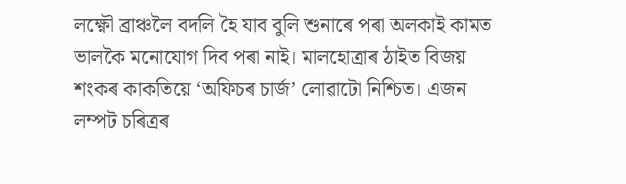লক্ষ্ণৌ ব্ৰাঞ্চলৈ বদলি হৈ যাব বুলি শুনাৰে পৰা অলকাই কামত ভালকৈ মনোযোগ দিব পৰা নাই। মালহোত্ৰাৰ ঠাইত বিজয় শংকৰ কাকতিয়ে ‘অফিচৰ চার্জ’ লোৱাটো নিশ্চিত। এজন লম্পট চৰিত্ৰৰ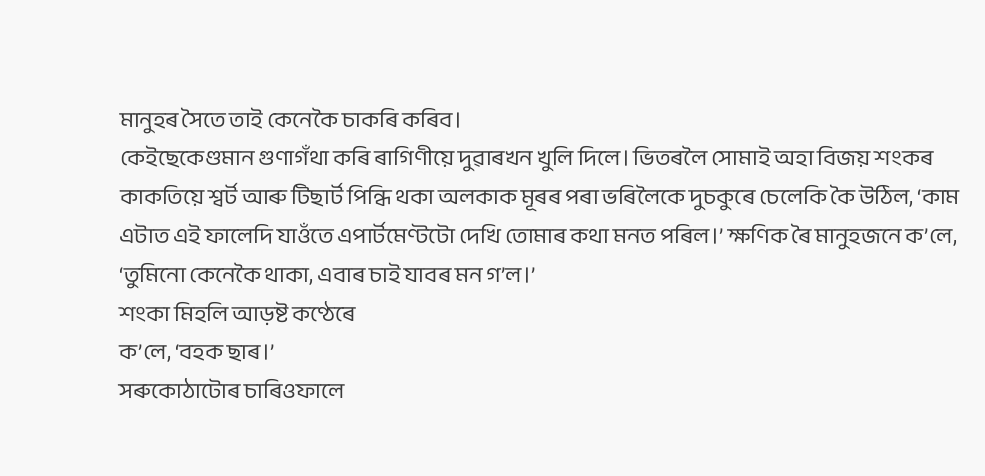মানুহৰ সৈতে তাই কেনেকৈ চাকৰি কৰিব।
কেইছেকেণ্ডমান গুণাগঁথা কৰি ৰাগিণীয়ে দুৱাৰখন খুলি দিলে। ভিতৰলৈ সোমাই অহা বিজয় শংকৰ কাকতিয়ে শ্বৰ্ট আৰু টিছাৰ্ট পিন্ধি থকা অলকাক মূৰৰ পৰা ভৰিলৈকে দুচকুৰে চেলেকি কৈ উঠিল, ‘কাম এটাত এই ফালেদি যাওঁতে এপার্টমেণ্টটো দেখি তোমাৰ কথা মনত পৰিল।’ ক্ষণিক ৰৈ মানুহজনে ক’লে, ‘তুমিনো কেনেকৈ থাকা, এবাৰ চাই যাবৰ মন গ’ল।’
শংকা মিহলি আড়ষ্ট কণ্ঠেৰে
ক’লে, ‘বহক ছাৰ।’
সৰুকোঠাটোৰ চাৰিওফালে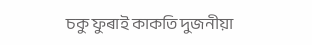চকু ফুৰাই কাকতি দুজনীয়া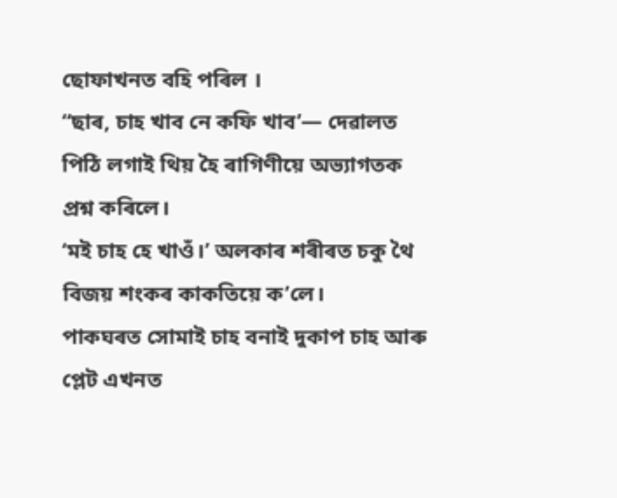ছোফাখনত বহি পৰিল ।
“ছাৰ, চাহ খাব নে কফি খাব’— দেৱালত পিঠি লগাই থিয় হৈ ৰাগিণীয়ে অভ্যাগতক প্রশ্ন কৰিলে।
‘মই চাহ হে খাওঁ।’ অলকাৰ শৰীৰত চকু থৈ বিজয় শংকৰ কাকতিয়ে ক’লে।
পাকঘৰত সোমাই চাহ বনাই দুকাপ চাহ আৰু প্লেট এখনত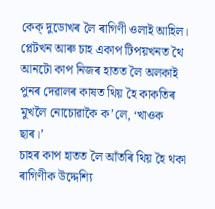কেক্ দুডোখৰ লৈ ৰাগিণী ওলাই আহিল। প্লেটখন আৰু চাহ একাপ টিপয়খনত থৈ আনটো কাপ নিজৰ হাতত লৈ অলকাই পুনৰ দেৱালৰ কাষত থিয় হৈ কাকতিৰ মুখলৈ নোচোৱাকৈ ক’লে, ‘খাওক ছাৰ।’
চাহৰ কাপ হাতত লৈ আঁতৰি থিয় হৈ থকা ৰাগিণীক উদ্দেশ্যি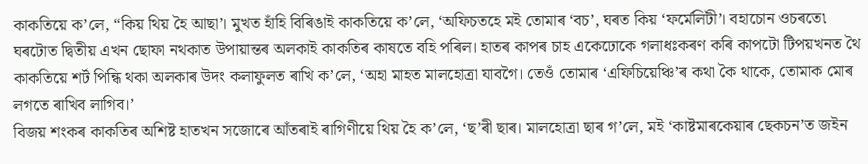কাকতিয়ে ক’লে, “কিয় থিয় হৈ আছা’। মুখত হাঁহি বিৰিঙাই কাকতিয়ে ক’লে, ‘অফিচতহে মই তোমাৰ ‘বচ’, ঘৰত কিয় ‘ফৰ্মেলিটী’। বহাচোন ওচৰতে৷ ঘৰটোত দ্বিতীয় এখন ছোফা নথকাত উপায়ান্তৰ অলকাই কাকতিৰ কাষতে বহি পৰিল। হাতৰ কাপৰ চাহ একেঢোকে গলাধঃকৰণ কৰি কাপটো টিপয়খনত থৈ কাকতিয়ে শর্ট পিন্ধি থকা অলকাৰ উদং কলাফুলত ৰাখি ক’লে, ‘অহা মাহত মালহোত্রা যাবগৈ। তেওঁ তোমাৰ ‘এফিচিয়েঞ্চি’ৰ কথা কৈ থাকে, তোমাক মোৰ লগতে ৰাখিব লাগিব।’
বিজয় শংকৰ কাকতিৰ অশিষ্ট হাতখন সজোৰে আঁতৰাই ৰাগিণীয়ে থিয় হৈ ক’লে, ‘ছ’ৰী ছাৰ। মালহোত্রা ছাৰ গ’লে, মই ‘কাষ্টমাৰকেয়াৰ ছেকচন’ত জইন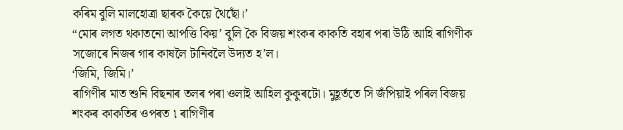কৰিম বুলি মালহোত্রা ছাৰক কৈয়ে থৈছোঁ।’
“মোৰ লগত থকাতনো আপত্তি কিয়’ বুলি কৈ বিজয় শংকৰ কাকতি বহাৰ পৰা উঠি আহি ৰাগিণীক সজোৰে নিজৰ গাৰ কাষলৈ টানিবলৈ উদ্যত হ’ল।
‘জিমি, জিমি।’
ৰাগিণীৰ মাত শুনি বিছনাৰ তলৰ পৰা ওলাই আহিল কুকুৰটো। মুহূৰ্ততে সি জঁপিয়াই পৰিল বিজয় শংকৰ কাকতিৰ ওপৰত ৷ ৰাগিণীৰ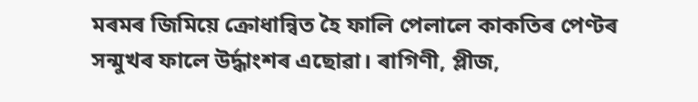মৰমৰ জিমিয়ে ক্রোধান্বিত হৈ ফালি পেলালে কাকতিৰ পেণ্টৰ সন্মুখৰ ফালে উৰ্দ্ধাংশৰ এছোৱা। ৰাগিণী, প্লীজ,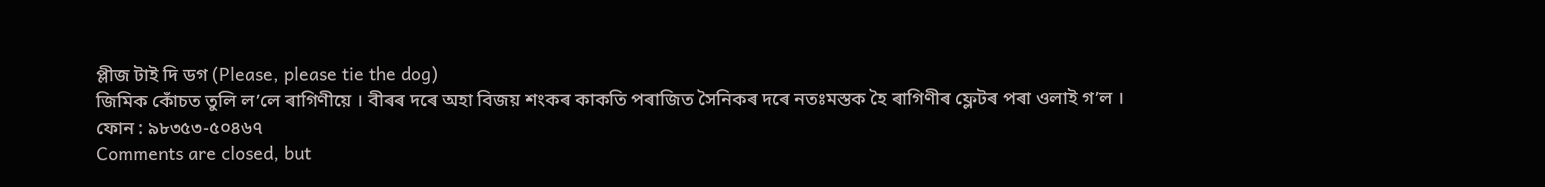প্লীজ টাই দি ডগ (Please, please tie the dog)
জিমিক কোঁচত তুলি ল’লে ৰাগিণীয়ে । বীৰৰ দৰে অহা বিজয় শংকৰ কাকতি পৰাজিত সৈনিকৰ দৰে নতঃমস্তক হৈ ৰাগিণীৰ ফ্লেটৰ পৰা ওলাই গ’ল ।
ফোন : ৯৮৩৫৩-৫০৪৬৭
Comments are closed, but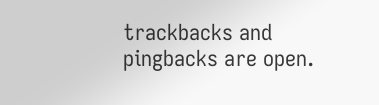trackbacks and pingbacks are open.